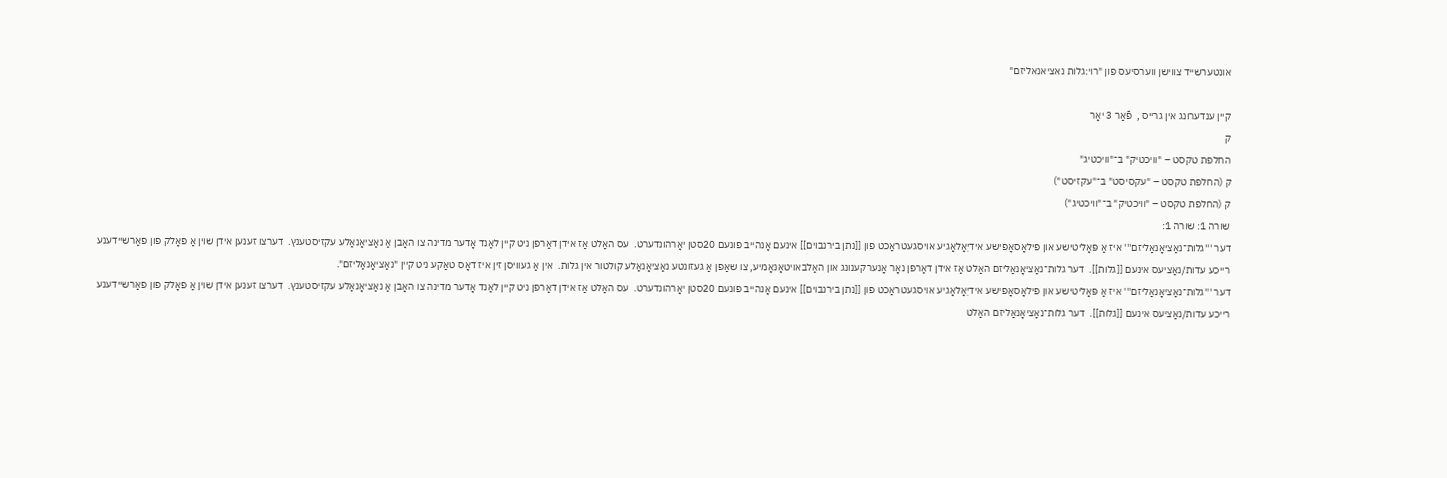אונטערשייד צווישן ווערסיעס פון "רוי:גלות נאציאנאליזם"

קיין ענדערונג אין גרייס ,  פֿאַר 3 יאָר
ק
החלפת טקסט – "וויכטיק" ב־"וויכטיג"
ק (החלפת טקסט – "עקסיסט" ב־"עקזיסט")
ק (החלפת טקסט – "וויכטיק" ב־"וויכטיג")
שורה 1: שורה 1:
דער '''גלות־נאַציאָנאַליזם''' איז אַ פּאָליטישע און פילאָסאָפישע אידיִאָלאָגיע אויסגעטראַכט פון [[נתן בירנבוים]] אינעם אָנהייב פונעם 20סטן יאָרהונדערט.  עס האַלט אַז אידן דאַרפן ניט קיין לאַנד אָדער מדינה צו האָבן אַ נאַציאָנאַלע עקזיסטענץ.  דערצו זענען אידן שוין אַ פאָלק פון פאַרשיידענע רייכע עדות/נאַציעס אינעם [[גלות]].  דער גלות־נאַציאָנאַליזם האַלט אַז אידן דאַרפן נאָר אָנערקענונג און האַלבאויטאָנאָמיע, צו שאַפן אַ געזונטע נאַציאָנאַלע קולטור אין גלות.  אין אַ געוויסן זין איז דאָס טאַקע ניט קיין "נאַציאָנאַליזם".
דער '''גלות־נאַציאָנאַליזם''' איז אַ פּאָליטישע און פילאָסאָפישע אידיִאָלאָגיע אויסגעטראַכט פון [[נתן בירנבוים]] אינעם אָנהייב פונעם 20סטן יאָרהונדערט.  עס האַלט אַז אידן דאַרפן ניט קיין לאַנד אָדער מדינה צו האָבן אַ נאַציאָנאַלע עקזיסטענץ.  דערצו זענען אידן שוין אַ פאָלק פון פאַרשיידענע רייכע עדות/נאַציעס אינעם [[גלות]].  דער גלות־נאַציאָנאַליזם האַלט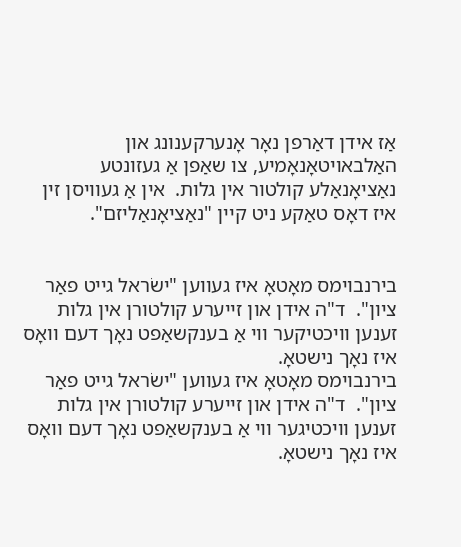אַז אידן דאַרפן נאָר אָנערקענונג און האַלבאויטאָנאָמיע, צו שאַפן אַ געזונטע נאַציאָנאַלע קולטור אין גלות.  אין אַ געוויסן זין איז דאָס טאַקע ניט קיין "נאַציאָנאַליזם".


בירנבוימס מאָטאָ איז געווען "ישׂראל גייט פאַר ציון".  ד"ה אידן און זייערע קולטורן אין גלות זענען וויכטיקער ווי אַ בענקשאַפט נאָך דעם וואָס איז נאָך נישטאָ.
בירנבוימס מאָטאָ איז געווען "ישׂראל גייט פאַר ציון".  ד"ה אידן און זייערע קולטורן אין גלות זענען וויכטיגער ווי אַ בענקשאַפט נאָך דעם וואָס איז נאָך נישטאָ.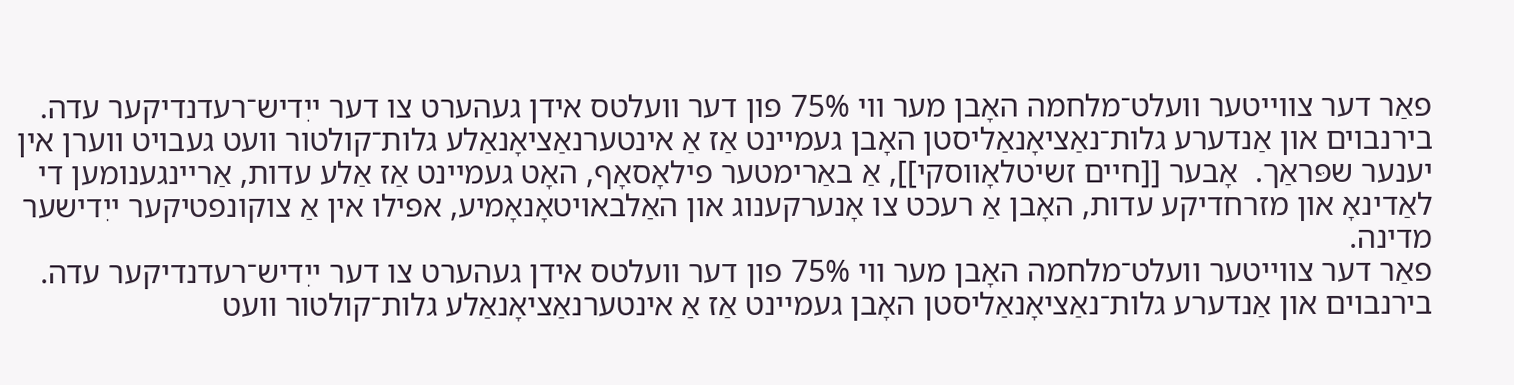פאַר דער צווייטער וועלט־מלחמה האָבן מער ווי 75% פון דער וועלטס אידן געהערט צו דער ייִדיש־רעדנדיקער עדה.  בירנבוים און אַנדערע גלות־נאַציאָנאַליסטן האָבן געמיינט אַז אַ אינטערנאַציאָנאַלע גלות־קולטור וועט געבויט ווערן אין יענער שפּראַך.  אָבער [[חיים זשיטלאָווסקי]], אַ באַרימטער פילאָסאָף, האָט געמיינט אַז אַלע עדות, אַריינגענומען די לאַדינאָ און מזרחדיקע עדות, האָבן אַ רעכט צו אָנערקענוג און האַלבאויטאָנאָמיע, אפילו אין אַ צוקונפטיקער ייִדישער מדינה.
פאַר דער צווייטער וועלט־מלחמה האָבן מער ווי 75% פון דער וועלטס אידן געהערט צו דער ייִדיש־רעדנדיקער עדה.  בירנבוים און אַנדערע גלות־נאַציאָנאַליסטן האָבן געמיינט אַז אַ אינטערנאַציאָנאַלע גלות־קולטור וועט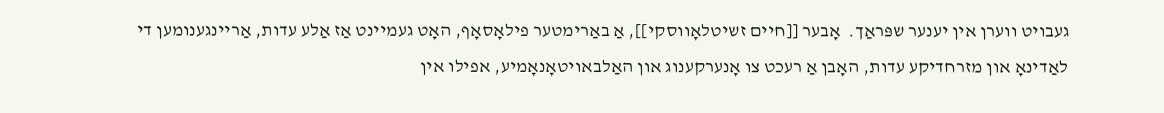געבויט ווערן אין יענער שפּראַך.  אָבער [[חיים זשיטלאָווסקי]], אַ באַרימטער פילאָסאָף, האָט געמיינט אַז אַלע עדות, אַריינגענומען די לאַדינאָ און מזרחדיקע עדות, האָבן אַ רעכט צו אָנערקענוג און האַלבאויטאָנאָמיע, אפילו אין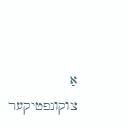אַ צוקונפטיקער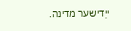ייִדישער מדינה.